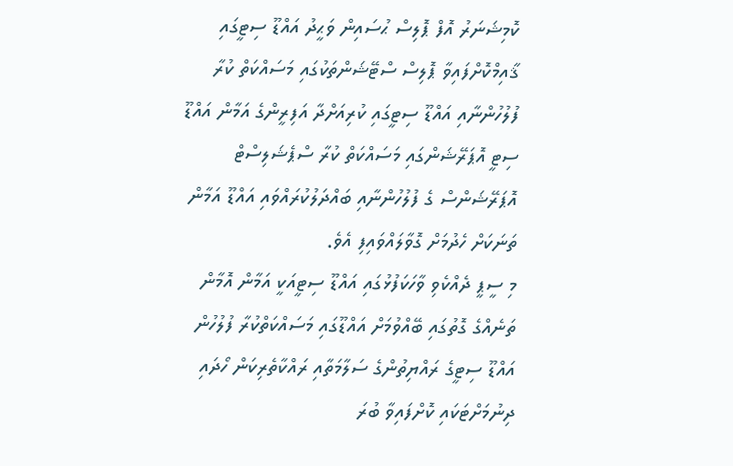ކޮމިޝަނަރު އޮފް ޕޮލިސް ޙުސައިން ވަޙީދު އައްޑޫ ސިޓީގައި ޤާއިމްކޮށްފައިވާ ޕޮލިސް ސްޓޭޝަންތަކުގައި މަސައްކަތް ކުރާ ފުލުހުންނާއި އައްޑޫ ސިޓީގައި ކުރިއަށްދާ އަފިރީންގެ އަމާން އައްޑޫ ސިޓީ އޮޕަރޭޝަންގައި މަސައްކަތް ކުރާ ސްޕެޝަލިސްޓް އޮޕަރޭޝަންސް ގެ ފުލުހުންނާއި ބައްދަލުކުރައްވައި އައްޑޫ އަމާން ތަނަކަށް ހެދުމަށް ގޮވާލައްވައިފި އެވެ.
މި ސީޕީ ދެއްކެވި ވާހަކަފުޅުގައި އައްޑޫ ސިޓީއަކީ އަމާން އޮމާން ތަނެއްގެ ގޮތުގައި ބޭއްވުމަށް އައްޑޫގައި މަސައްކަތްކުރާ ފުލުހުން އައްޑޫ ސިޓީގެ ރައްޔިތުންގެ ސަލާމަތާއި ރައްކާތެރިކަން ހޯދައި ދިނުމަށްޓަކައި ކޮށްފައިވާ ބުރަ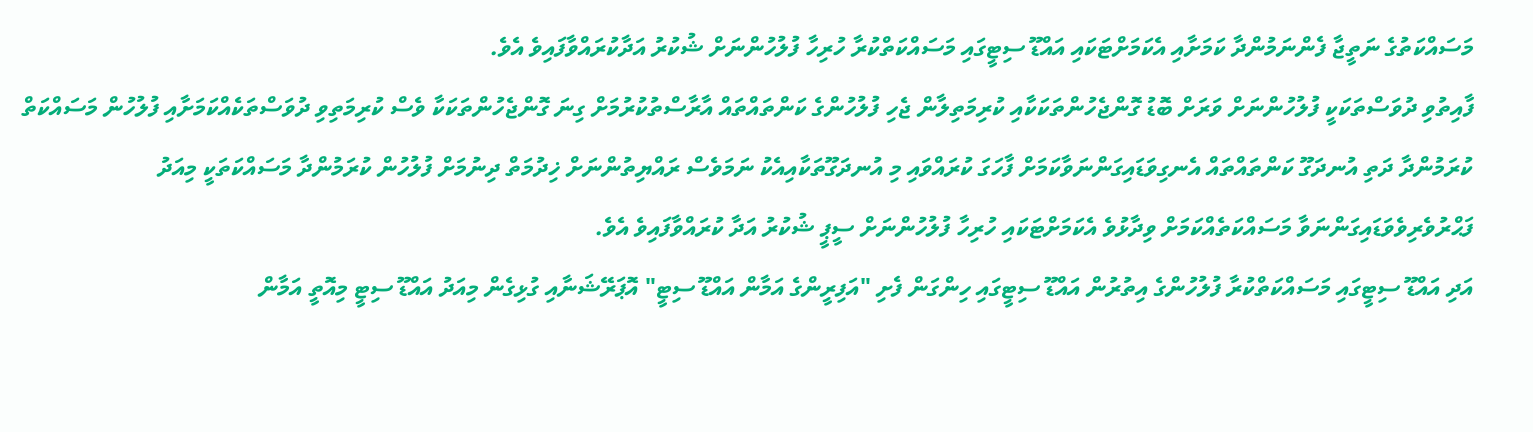މަސައްކަތުގެ ނަތީޖާ ފެންނަމުންދާ ކަމަށާއި އެކަމަށްޓަކައި އައްޑޫ ސިޓީގައި މަސައްކަތްކުރާ ހުރިހާ ފުލުހުންނަށް ޝުކުރު އަދާކުރައްވާފައިވެ އެވެ.
ފާއިތުވި ދުވަސްތަކަކީ ފުލުހުންނަށް ވަރަށް ބޮޑު ގޮންޖެހުންތަކަކާއި ކުރިމަތިލާން ޖެހި ފުލުހުންގެ ކަންތައްތައް އާރާސްތުކުރުމަށް ގިނަ ގޮންޖެހުންތަކަކާ ވެސް ކުރިމަތިވި ދުވަސްތަކެއްކަމަށާއި ފުލުހުން މަސައްކަތް ކުރަމުންދާ ދަތި އުނދަގޫ ކަންތައްތައް އެނގިވަޑައިގަންނަވާކަމަށް ފާހަގަ ކުރައްވައި މި އުނދަގޫތަކާއިއެކު ނަމަވެސް ރައްޔިތުންނަށް ޚިދުމަތް ދިނުމަށް ފުލުހުން ކުރަމުންދާ މަސައްކަތަކީ މިއަދު ފަޙްރުވެރިވެވަޑައިގަންނަވާ މަސައްކަތެއްކަމަށް ވިދާޅުވެ އެކަމަށްޓަކައި ހުރިހާ ފުލުހުންނަށް ސީޕީ ޝުކުރު އަދާ ކުރައްވާފައިވެ އެވެ.
އަދި އައްޑޫ ސިޓީގައި މަސައްކަތްކުރާ ފުލުހުންގެ އިތުރުން އައްޑޫ ސިޓީގައި ހިންގަން ފެށި "އަފިރީންގެ އަމާން އައްޑޫ ސިޓީ" އޮޕަރޭޝަނާއި ގުޅިގެން މިއަދު އައްޑޫ ސިޓީ މިއޮތީ އަމާން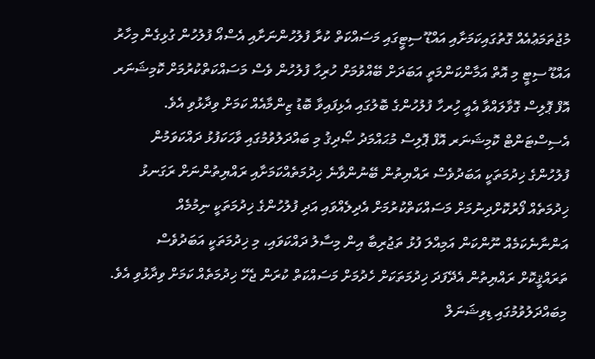މުޖުތަމަޢުއެއް ގޮތުގައިކަމަށާއި އައްޑޫ ސިޓީގައި މަސައްކަތް ކުރާ ފުލުހުންނަށާއި އެސްއޯ ފުލުހުން ގުޅިގެން މިހާރު އައްޑޫ ސިޓީ މި އޮތް އަމާންކަންމަތީ އަބަދަށް ބޭއްވުމަށް ހުރިހާ ފުލުހުން ވެސް މަސައްކަތްކުރުމަށް ކޮމިޝަނަރ އޮފް ޕޮލިސް ގޮވާލައްވާ އެއީ ހުިރހާ ފުލުހުންގެ ބޮލުގައި އެޅިފައިވާ ބޮޑު ޒިންމާއެއް ކަމަށް ވިދާޅުވި އެވެ.
އެސިސްޓަންޓް ކޮމިޝަނަރ އޮފް ޕޮލިސް މުޙައްމަދު ޞޯދިޤު މި ބައްދަލުވުމުގައި ވާހަކަފުޅު ދައްކަވަމުން ފުލުހުންގެ ޚިދުމަތަކީ އަބަދުވެސް ރައްޔިތުން ބޭނުންވާނެ ޚިދުމަތެއްކަމަށާއި ރައްޔިތުންނަށް ރަގަނޅު ޚިދުމަތެއް ފޯރުކޮށްދިނުމަށް މަސައްކަތްކުރުމަށް އެދިލެއްވައި އަދި ފުލުހުންގެ ޚިދުމަތަކީ ނިމުމެއް އަންނާނެކަމެއް ނޫންކަން އަމިއްލަ ފުޅު ތަޖުރިބާ އިން މިސާލު ދައްކަވައި، މި ޚިދުމަތަކީ އަބަދުވެސް ތަރައްޤީކޮށް ރައްޔިތުން އެދޭފަދަ ޚިދުމަތަކަށް ހެދުމަށް މަސައްކަތް ކުރަން ޖެހޭ ޚިދުމަތެއް ކަމަށް ވިދާޅުވި އެވެ.
މިބައްދަލުވުމުގައި ޑިވިޝަނަލް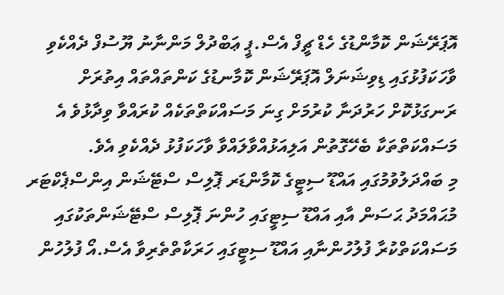އޮޕަރޭޝަން ކޮމާންޑުގެ ހެޑް ޗީފް އެސް.ޕީ ޢަބްދުލް މަންނާނު ޔޫސުފް ދެއްކެވި ވާހަކަފުޅުގައި ޑިވިޝަނަލް އޮޕަރޭޝަން ކޮމާނޑުގެ ކަންތައްތައް އިތުރަށް ރަނގަޅުކޮށް ހަރުދަނާ ކުރުމަށް ގިނަ މަސައްކަތްތަކެއް ކުރައްވާ ވިދާޅުވެ އެ މަސައްކަތްތަކާ ބެހޭގޮތުން އަލިއަޅުއްވާލައްވާ ވާހަކަފުޅު ދެއްކެވި އެވެ.
މި ބައްދަލުވުމުގައި އައްޑޫ ސިޓީގެ ކޮމާންޑަރ ޕޮލިސް ސްޓޭޝަން އިންސްޕެކްޓަރ މުޙައްމަދު ޙަސަން އާއި އައްޑޫ ސިޓީގައި ހުންނަ ޕޮލިސް ސްޓޭޝަންތަކުގައި މަސައްކަތްކުރާ ފުލުހުންނާއި އައްޑޫ ސިޓީގައި ހަރަކާތްތެރިވާ އެސް.އޯ ފުލުހުން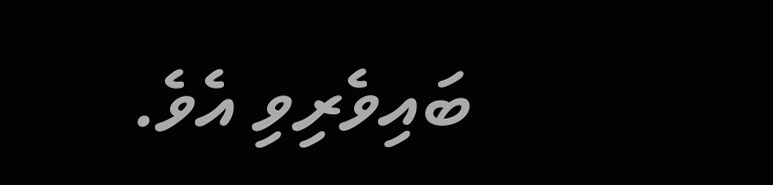ބައިވެރިވި އެވެ.